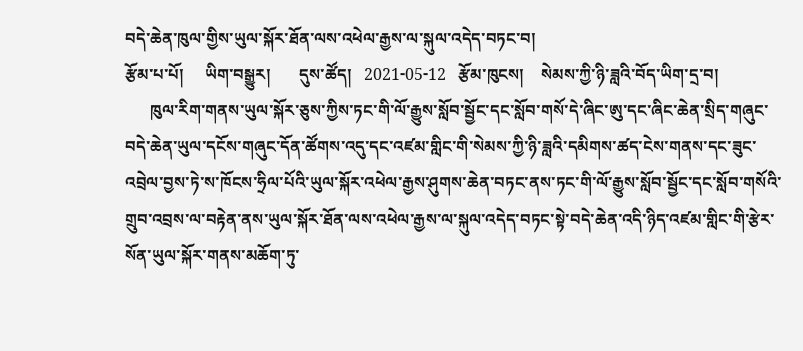བདེ་ཆེན་ཁུལ་གྱིས་ཡུལ་སྐོར་ཐོན་ལས་འཕེལ་རྒྱས་ལ་སྐུལ་འདེད་བཏང་བ།
རྩོམ་པ་པོ།     ཡིག་བསྒྱུར།       དུས་ཚོད།   2021-05-12   རྩོམ་ཁུངས།    སེམས་ཀྱི་ཉི་ཟླའི་བོད་ཡིག་དྲ་བ།
      ཁུལ་རིག་གནས་ཡུལ་སྐོར་ཅུས་ཀྱིས་ཏང་གི་ལོ་རྒྱུས་སློབ་སྦྱོང་དང་སློབ་གསོ་དེ་ཞིང་ཨུ་དང་ཞིང་ཆེན་སྲིད་གཞུང་བདེ་ཆེན་ཡུལ་དངོས་གཞུང་དོན་ཚོགས་འདུ་དང་འཛམ་གླིང་གི་སེམས་ཀྱི་ཉི་ཟླའི་དམིགས་ཚད་ངེས་གནས་དང་ཟུང་འབྲེལ་བྱས་ཏེ་ས་ཁོངས་ཧྲིལ་པོའི་ཡུལ་སྐོར་འཕེལ་རྒྱས་ཤུགས་ཆེན་བཏང་ནས་ཏང་གི་ལོ་རྒྱུས་སློབ་སྦྱོང་དང་སློབ་གསོའི་གྲུབ་འབྲས་ལ་བརྟེན་ནས་ཡུལ་སྐོར་ཐོན་ལས་འཕེལ་རྒྱས་ལ་སྐུལ་འདེད་བཏང་སྟེ་བདེ་ཆེན་འདི་ཉིད་འཛམ་གླིང་གི་རྩེར་སོན་ཡུལ་སྐོར་གནས་མཆོག་ཏུ་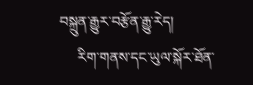བསྐྲུན་རྒྱུར་བརྩོན་རྒྱུ་རེད།
     རིག་གནས་དང་ཡུལ་སྐོར་ཐོན་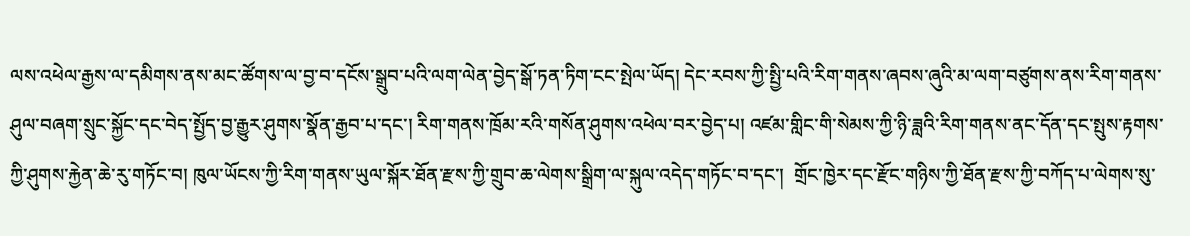ལས་འཕེལ་རྒྱས་ལ་དམིགས་ནས་མང་ཚོགས་ལ་བྱ་བ་དངོས་སྒྲུབ་པའི་ལག་ལེན་བྱེད་སྒོ་ཏན་ཏིག་ངང་སྤེལ་ཡོད། དེང་རབས་ཀྱི་སྤྱི་པའི་རིག་གནས་ཞབས་ཞུའི་མ་ལག་བཙུགས་ནས་རིག་གནས་ཤུལ་བཞག་སྲུང་སྐྱོང་དང་བེད་སྤྱོད་བྱ་རྒྱུར་ཤུགས་སྣོན་རྒྱབ་པ་དང་། རིག་གནས་ཁྲོམ་རའི་གསོན་ཤུགས་འཕེལ་བར་བྱེད་པ། འཛམ་གླིང་གི་སེམས་ཀྱི་ཉི་ཟླའི་རིག་གནས་ནང་དོན་དང་སྤུས་རྟགས་ཀྱི་ཤུགས་རྐྱེན་ཆེ་རུ་གཏོང་བ། ཁུལ་ཡོངས་ཀྱི་རིག་གནས་ཡུལ་སྐོར་ཐོན་རྫས་ཀྱི་གྲུབ་ཆ་ལེགས་སྒྲིག་ལ་སྐུལ་འདེད་གཏོང་བ་དང་།  གྲོང་ཁྱེར་དང་རྫོང་གཉིས་ཀྱི་ཐོན་རྫས་ཀྱི་བཀོད་པ་ལེགས་སུ་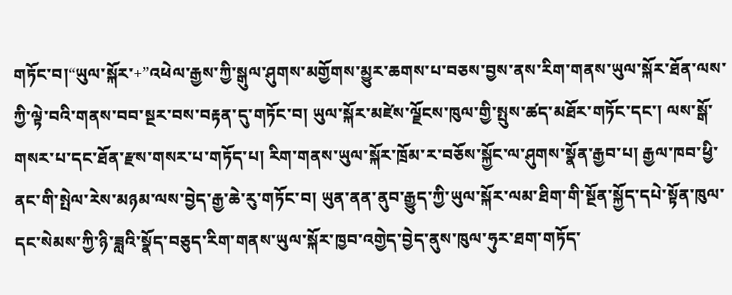གཏོང་བ།“ཡུལ་སྐོར་+”འཕེལ་རྒྱས་ཀྱི་སྒུལ་ཤུགས་མགྱོགས་མྱུར་ཆགས་པ་བཅས་བྱས་ནས་རིག་གནས་ཡུལ་སྐོར་ཐོན་ལས་ཀྱི་ལྟེ་བའི་གནས་བབ་སྔར་བས་བརྟན་དུ་གཏོང་བ། ཡུལ་སྐོར་མཛེས་ལྗོངས་ཁུལ་གྱི་སྤུས་ཚད་མཐོར་གཏོང་དང་། ལས་སྒོ་གསར་པ་དང་ཐོན་རྫས་གསར་པ་གཏོད་པ། རིག་གནས་ཡུལ་སྐོར་ཁྲོམ་ར་བཅོས་སྐྱོང་ལ་ཤུགས་སྣོན་རྒྱབ་པ། རྒྱལ་ཁབ་ཕྱི་ནང་གི་སྤེལ་རེས་མཉམ་ལས་བྱེད་རྒྱ་ཆེ་རུ་གཏོང་བ། ཡུན་ནན་ནུབ་རྒྱུད་ཀྱི་ཡུལ་སྐོར་ལམ་ཐིག་གི་སྔོན་སྐྱོད་དཔེ་སྟོན་ཁུལ་དང་སེམས་ཀྱི་ཉི་ཟླའི་སྣོད་བཅུད་རིག་གནས་ཡུལ་སྐོར་ཁྱབ་འགྱེད་བྱེད་ནུས་ཁུལ་ཧུར་ཐག་གཏོད་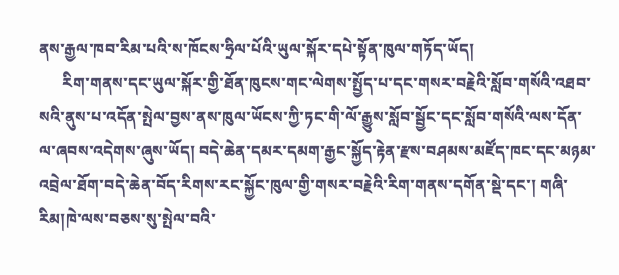ནས་རྒྱལ་ཁབ་རིམ་པའི་ས་ཁོངས་ཧྲིལ་པོའི་ཡུལ་སྐོར་དཔེ་སྟོན་ཁུལ་གཏོད་ཡོད།
      རིག་གནས་དང་ཡུལ་སྐོར་གྱི་ཐོན་ཁུངས་གང་ལེགས་སྤྱོད་པ་དང་གསར་བརྗེའི་སློབ་གསོའི་འཐབ་སའི་ནུས་པ་འདོན་སྤེལ་བྱས་ནས་ཁུལ་ཡོངས་ཀྱི་ཏང་གི་ལོ་རྒྱུས་སློབ་སྦྱོང་དང་སློབ་གསོའི་ལས་དོན་ལ་ཞབས་འདེགས་ཞུས་ཡོད། བདེ་ཆེན་དམར་དམག་རྒྱང་སྐྱོད་རྟེན་རྫས་བཤམས་མཛོད་ཁང་དང་མཉམ་འབྲེལ་ཐོག་བདེ་ཆེན་བོད་རིགས་རང་སྐྱོང་ཁུལ་གྱི་གསར་བརྗེའི་རིག་གནས་དགོན་སྡེ་དང་། གཞི་རིམ།ཁེ་ལས་བཅས་སུ་སྤེལ་བའི་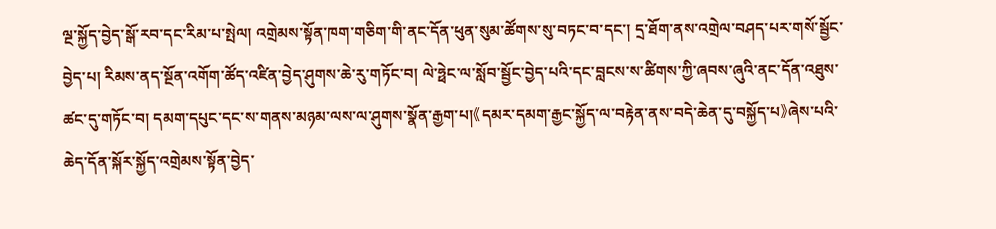ལྔ་སྐྱོད་བྱེད་སྒོ་རབ་དང་རིམ་པ་སྤེལ། འགྲེམས་སྟོན་ཁག་གཅིག་གི་ནང་དོན་ཕུན་སུམ་ཚོགས་སུ་བཏང་བ་དང་། དྲ་ཐོག་ནས་འགྲེལ་བཤད་པར་གསོ་སྦྱོང་བྱེད་པ། རིམས་ནད་སྔོན་འགོག་ཚོད་འཛིན་བྱེད་ཤུགས་ཆེ་རུ་གཏོང་བ། ལེ་ཧྥེང་ལ་སློབ་སྦྱོང་བྱེད་པའི་དང་བླངས་ས་ཚིགས་ཀྱི་ཞབས་ཞུའི་ནང་དོན་འཐུས་ཚང་དུ་གཏོང་བ། དམག་དཔུང་དང་ས་གནས་མཉམ་ལས་ལ་ཤུགས་སྣོན་རྒྱག་པ།《དམར་དམག་རྒྱང་སྐྱོད་ལ་བརྟེན་ནས་བདེ་ཆེན་དུ་བསྐྱོད་པ》ཞེས་པའི་ཆེད་དོན་སྐོར་སྐྱོད་འགྲེམས་སྟོན་བྱེད་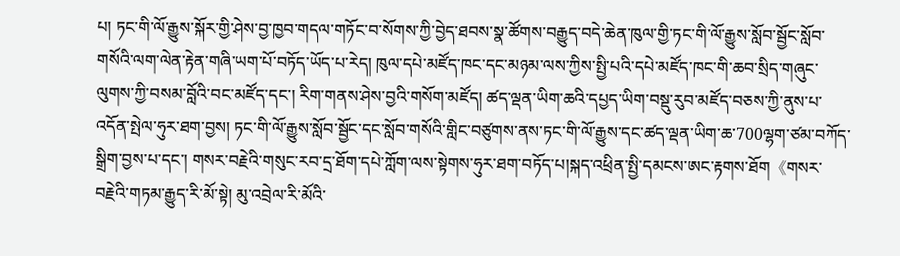པ། ཏང་གི་ལོ་རྒྱུས་སྐོར་གྱི་ཤེས་བྱ་ཁྱབ་གདལ་གཏོང་བ་སོགས་ཀྱི་བྱེད་ཐབས་སྣ་ཚོགས་བརྒྱུད་བདེ་ཆེན་ཁུལ་གྱི་ཏང་གི་ལོ་རྒྱུས་སློབ་སྦྱོང་སློབ་གསོའི་ལག་ལེན་རྟེན་གཞི་ཡག་པོ་བཏོད་ཡོད་པ་རེད། ཁུལ་དཔེ་མཛོད་ཁང་དང་མཉམ་ལས་ཀྱིས་སྤྱི་པའི་དཔེ་མཛོད་ཁང་གི་ཆབ་སྲིད་གཞུང་ལུགས་ཀྱི་བསམ་བློའི་བང་མཛོད་དང་། རིག་གནས་ཤེས་བྱའི་གསོག་མཛོད། ཚད་ལྡན་ཡིག་ཆའི་དཔྱད་ཡིག་བསྡུ་རུབ་མཛོད་བཅས་ཀྱི་ནུས་པ་འདོན་སྤེལ་ཧུར་ཐག་བྱས། ཏང་གི་ལོ་རྒྱུས་སློབ་སྦྱོང་དང་སློབ་གསོའི་གླིང་བཙུགས་ནས་ཏང་གི་ལོ་རྒྱུས་དང་ཚད་ལྡན་ཡིག་ཆ་700ལྷག་ཙམ་བཀོད་སྒྲིག་བྱས་པ་དང་། གསར་བརྗེའི་གསུང་རབ་དྲ་ཐོག་དཔེ་ཀློག་ལས་སྟེགས་ཧུར་ཐག་བཏོད་པ།སྐད་འཕྲིན་སྤྱི་དམངས་ཨང་རྟགས་ཐོག《གསར་བརྗེའི་གཏམ་རྒྱུད་རི་མོ་སྟེ། མུ་འབྲེལ་རི་མོའི་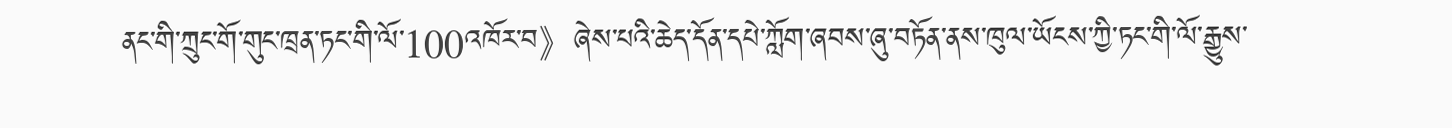ནང་གི་ཀྲུང་གོ་གུང་ཁྲན་ཏང་གི་ལོ་100འཁོར་བ》ཞེས་པའི་ཆེད་དོན་དཔེ་ཀློག་ཞབས་ཞུ་བཏོན་ནས་ཁུལ་ཡོངས་ཀྱི་ཏང་གི་ལོ་རྒྱུས་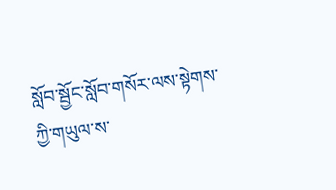སློབ་སྦྱོང་སློབ་གསོར་ལས་སྟེགས་ཀྱི་གཡུལ་ས་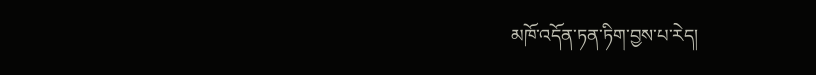མཁོ་འདོན་ཏན་ཏིག་བྱས་པ་རེད།